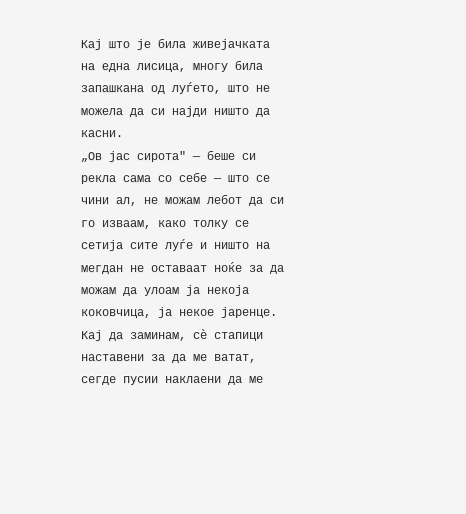Кај што је била живејачката на една лисица, многу била запашкана од луѓето, што не можела да си најди ништо да касни.
„Ов јас сирота" — беше си рекла сама со себе — што се чини ал, не можам лебот да си го изваам, како толку се сетија сите луѓе и ништо на мегдан не оставаат ноќе за да можам да улоам ја некоја коковчица, ја некое јаренце. Кај да заминам, сè стапици наставени за да ме ватат, сегде пусии наклаени да ме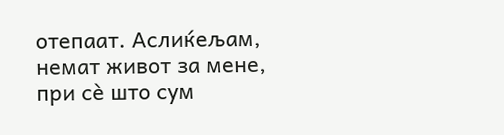отепаат. Аслиќељам, немат живот за мене, при сè што сум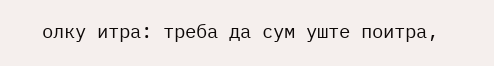олку итра: треба да сум уште поитра,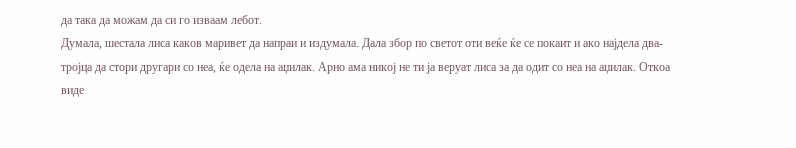да така да можам да си го изваам лебот.
Думала, шестала лиса каков маривет да напраи и издумала. Дала збор по светот оти веќе ќе се покаит и ако најдела два-тројца да стори другари со неа, ќе одела на аџилак. Арно ама никој не ти ја веруат лиса за да одит со неа на аџилак. Откоа виде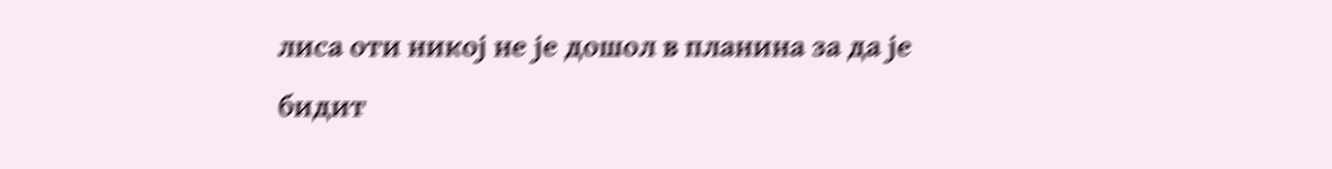лиса оти никој не је дошол в планина за да је бидит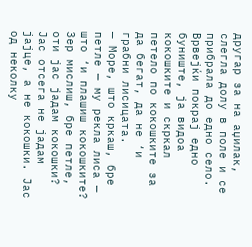другар за на аџилак, слегла долу в поле и се прибрала до едно село. Врвејќи покрај едно буниште, ја видоа кокошките и скркал петело по кокошките за да бегат, да не ‘и грабни лисицата.
— Море, што кркаш, бре петле — му рекла лиса — што ‘и плашиш кокошките? Зер мислиш, бре петле, оти јас јадам кокошки? Јас отсега не јадам јајце, а не кокошки. Јас од неколку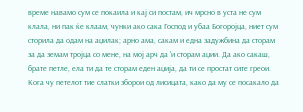време навамо сум се покаила и кај си постам, ич мрсно в уста не сум клала, ни пак ќе клаам, чунки ако сака Господ и убаа Богоројца, ниет сум сторила да одам на аџилак; арно ама, сакам и една задужбина да сторам за да земам тројца со мене, на мој арч да 'и сторам аџии. Да ако сакаш, брате петле, ела ти да те сторам еден аџија, да ти се простат сите греои.
Кога чу петелот тие слатки зборои од лисицата, како да му се посакало да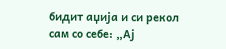бидит аџија и си рекол сам со себе: „Ај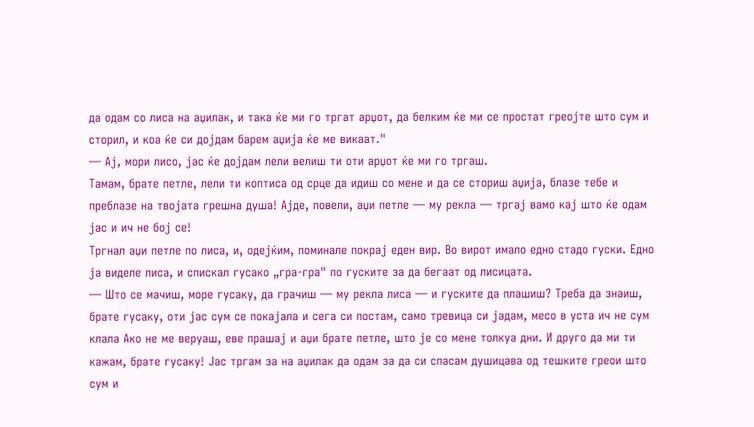да одам со лиса на аџилак, и така ќе ми го тргат арџот, да белким ќе ми се простат греојте што сум и сторил, и коа ќе си дојдам барем аџија ќе ме викаат."
— Ај, мори лисо, јас ќе дојдам лели велиш ти оти арџот ќе ми го тргаш.
Тамам, брате петле, лели ти коптиса од срце да идиш со мене и да се сториш аџија, блазе тебе и преблазе на твојата грешна душа! Ајде, повели, аџи петле — му рекла — тргај вамо кај што ќе одам јас и ич не бој се!
Тргнал аџи петле по лиса, и, одејќим, поминале покрај еден вир. Во вирот имало едно стадо гуски. Едно ја виделе лиса, и спискал гусако „гра-гра" по гуските за да бегаат од лисицата.
— Што се мачиш, море гусаку, да грачиш — му рекла лиса — и гуските да плашиш? Треба да знаиш, брате гусаку, оти јас сум се покајала и сега си постам, само тревица си јадам, месо в уста ич не сум клала Ако не ме веруаш, еве прашај и аџи брате петле, што је со мене толкуа дни. И друго да ми ти кажам, брате гусаку! Јас тргам за на аџилак да одам за да си спасам душицава од тешките греои што сум и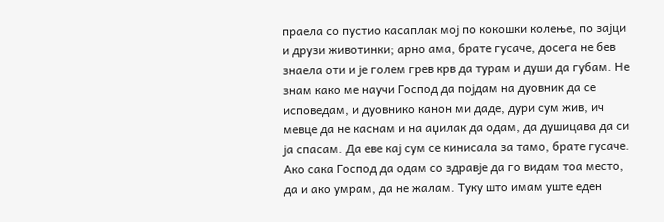праела со пустио касаплак мој по кокошки колење, по зајци и друзи животинки; арно ама, брате гусаче, досега не бев знаела оти и је голем грев крв да турам и души да губам. Не знам како ме научи Господ да појдам на дуовник да се исповедам, и дуовнико канон ми даде, дури сум жив, ич мевце да не каснам и на аџилак да одам, да душицава да си ја спасам. Да еве кај сум се кинисала за тамо, брате гусаче. Ако сака Господ да одам со здравје да го видам тоа место, да и ако умрам, да не жалам. Туку што имам уште еден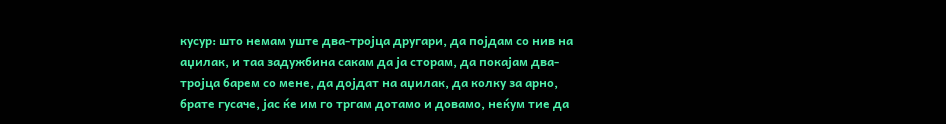кусур: што немам уште два-тројца другари, да појдам со нив на аџилак, и таа задужбина сакам да ја сторам, да покајам два-тројца барем со мене, да дојдат на аџилак, да колку за арно, брате гусаче, јас ќе им го тргам дотамо и довамо, неќум тие да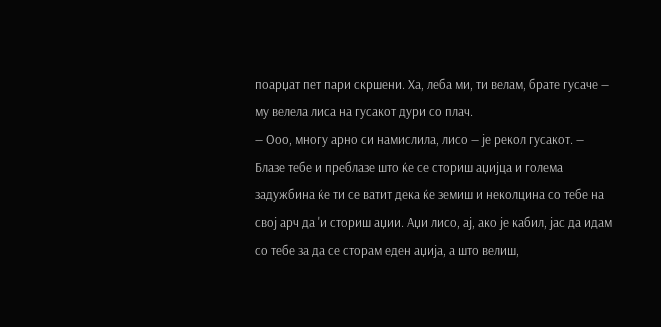поарџат пет пари скршени. Ха, леба ми, ти велам, брате гусаче — му велела лиса на гусакот дури со плач.
— Ооо, многу арно си намислила, лисо — је рекол гусакот. — Блазе тебе и преблазе што ќе се сториш аџијца и голема задужбина ќе ти се ватит дека ќе земиш и неколцина со тебе на свој арч да 'и сториш аџии. Аџи лисо, ај, ако је кабил, јас да идам со тебе за да се сторам еден аџија, а што велиш,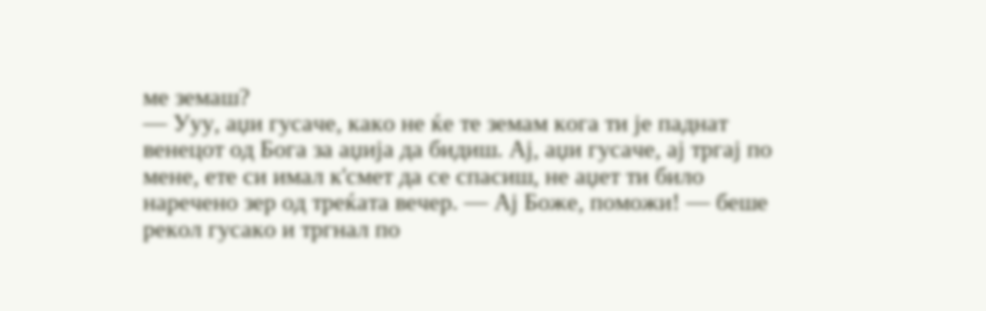ме земаш?
— Ууу, аџи гусаче, како не ќе те земам кога ти је паднат венецот од Бога за аџија да бидиш. Ај, аџи гусаче, ај тргај по мене, ете си имал к'смет да се спасиш, не аџет ти било наречено зер од треќата вечер. — Ај Боже, поможи! — беше рекол гусако и тргнал по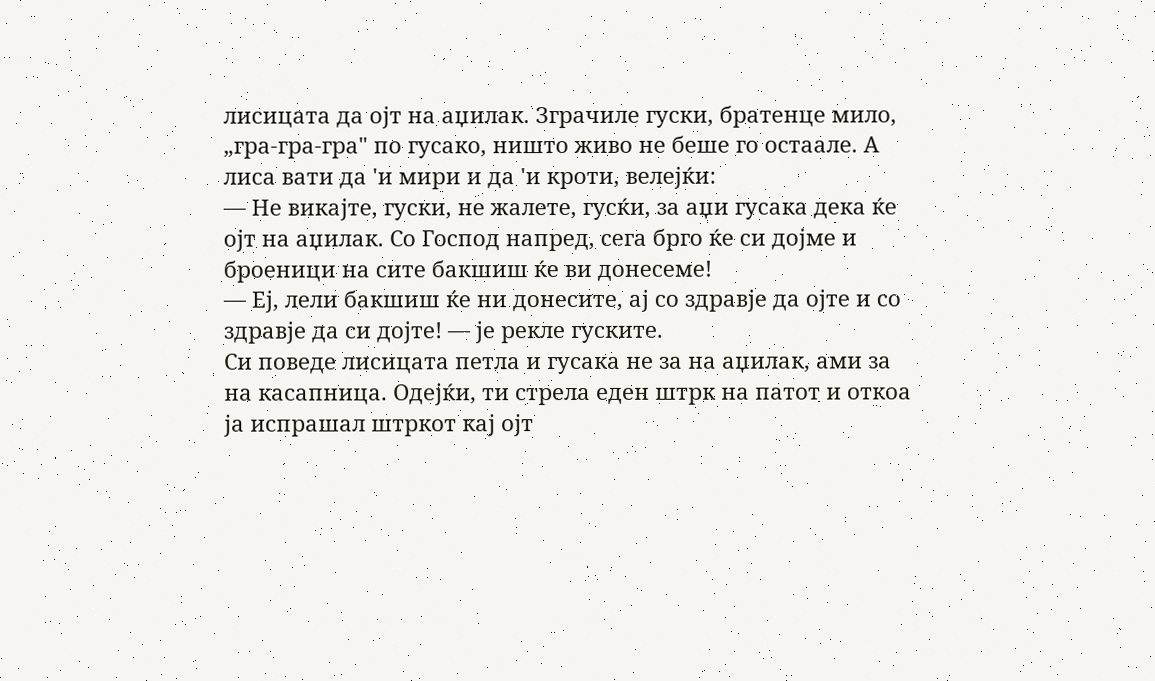лисицата да ојт на аџилак. Зграчиле гуски, братенце мило, „гра-гра-гра" по гусако, ништо живо не беше го остаале. А лиса вати да 'и мири и да 'и кроти, велејќи:
— Не викајте, гуски, не жалете, гусќи, за аџи гусака дека ќе ојт на аџилак. Со Господ напред, сега брго ќе си дојме и броеници на сите бакшиш ќе ви донесеме!
— Еј, лели бакшиш ќе ни донесите, ај со здравје да ојте и со здравје да си дојте! — је рекле гуските.
Си поведе лисицата петла и гусака не за на аџилак, ами за на касапница. Одејќи, ти стрела еден штрк на патот и откоа ја испрашал штркот кај ојт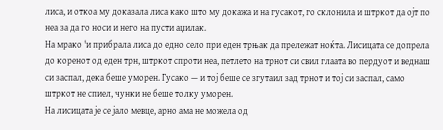лиса, и откоа му доказала лиса како што му докажа и на гусакот, го склонила и штркот да ојт по неа за да го носи и него на пусти аџилак.
На мрако 'и прибрала лиса до едно село при еден трњак да прележат ноќта. Лисицата се допрела до коренот од еден трн, штркот спроти неа, петлето на трнот си свил глаата во пердуот и веднаш си заспал, дека беше уморен. Гусако — и тој беше се згутаил зад трнот и тој си заспал, само штркот не спиел, чунки не беше толку уморен.
На лисицата је се јало мевце, арно ама не можела од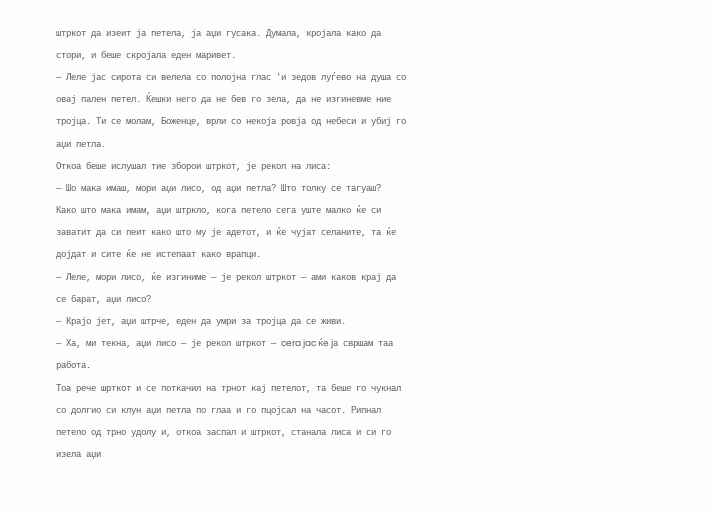штркот да изеит ја петела, ја аџи гусака. Думала, кројала како да стори, и беше скројала еден маривет.
— Леле јас сирота си велела со полојна глас 'и зедов луѓево на душа со овај пален петел. Ќешки него да не бев го зела, да не изгиневме ние тројца. Ти се молам, Боженце, врли со некоја ровја од небеси и убиј го аџи петла.
Откоа беше ислушал тие зборои штркот, је рекол на лиса:
— Шо мака имаш, мори аџи лисо, од аџи петла? Што толку се тагуаш?
Како што мака имам, аџи штркло, кога петело сега уште малко ќе си заватит да си пеит како што му је адетот, и ќе чујат селаните, та ќе дојдат и сите ќе не истепаат како врапци.
— Леле, мори лисо, ќе изгиниме — је рекол штркот — ами каков крај да се барат, аџи лисо?
— Крајо јет, аџи штрче, еден да умри за тројца да се живи.
— Ха, ми текна, аџи лисо — је рекол штркот — cera jac ќe jа свршам таа работа.
Тоа рече шрткот и се поткачил на трнот кај петелот, та беше го чукнал со долгио си клун аџи петла по глаа и го пцојсал на часот. Рипнал петело од трно удолу и, откоа заспал и штркот, станала лиса и си го изела аџи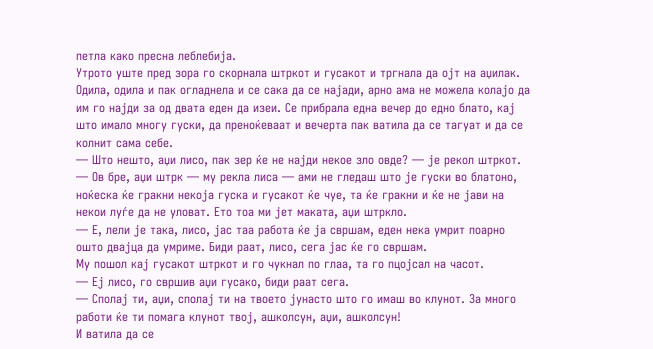петла како пресна леблебија.
Утрото уште пред зора го скорнала штркот и гусакот и тргнала да ојт на аџилак. Одила, одила и пак огладнела и се сака да се најади, арно ама не можела колајо да им го најди за од двата еден да изеи. Се прибрала една вечер до едно блато, кај што имало многу гуски, да преноќеваат и вечерта пак ватила да се тагуат и да се колнит сама себе.
— Што нешто, аџи лисо, пак зер ќе не најди некое зло овде? — је рекол штркот.
— Ов бре, аџи штрк — му рекла лиса — ами не гледаш што је гуски во блатоно, ноќеска ќе гракни некоја гуска и гусакот ќе чуе, та ќе гракни и ќе не јави на некои луѓе да не уловат. Ето тоа ми јет маката, аџи штркло.
— Е, лели је така, лисо, јас таа работа ќе ја свршам, еден нека умрит поарно ошто двајца да умриме. Биди раат, лисо, сега јас ќе го свршам.
Му пошол кај гусакот штркот и го чукнал по глаа, та го пцојсал на часот.
— Еј лисо, го свршив аџи гусако, биди раат сега.
— Сполај ти, аџи, сполај ти на твоето јунасто што го имаш во клунот. За много работи ќе ти помага клунот твој, ашколсун, аџи, ашколсун!
И ватила да се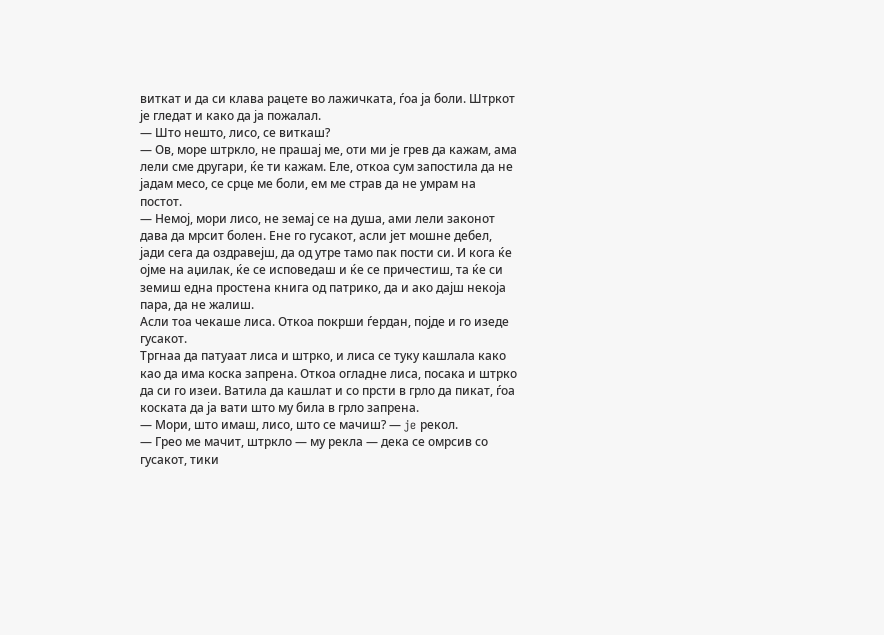виткат и да си клава рацете во лажичката, ѓоа ја боли. Штркот је гледат и како да ја пожалал.
— Што нешто, лисо, се виткаш?
— Ов, море штркло, не прашај ме, оти ми је грев да кажам, ама лели сме другари, ќе ти кажам. Еле, откоа сум запостила да не јадам месо, се срце ме боли, ем ме страв да не умрам на постот.
— Немој, мори лисо, не земај се на душа, ами лели законот дава да мрсит болен. Ене го гусакот, асли јет мошне дебел, јади сега да оздравејш, да од утре тамо пак пости си. И кога ќе ојме на аџилак, ќе се исповедаш и ќе се причестиш, та ќе си земиш една простена книга од патрико, да и ако дајш некоја пара, да не жалиш.
Асли тоа чекаше лиса. Откоа покрши ѓердан, појде и го изеде гусакот.
Тргнаа да патуаат лиса и штрко, и лиса се туку кашлала како као да има коска запрена. Откоа огладне лиса, посака и штрко да си го изеи. Ватила да кашлат и со прсти в грло да пикат, ѓоа коската да ја вати што му била в грло запрена.
— Мори, што имаш, лисо, што се мачиш? — je рекол.
— Грео ме мачит, штркло — му рекла — дека се омрсив со гусакот, тики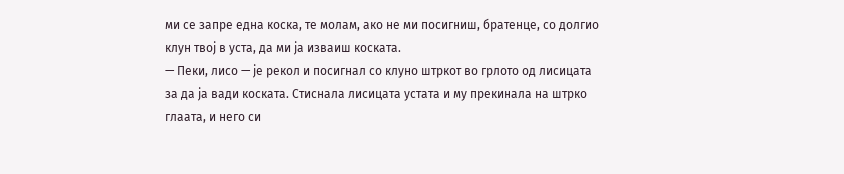ми се запре една коска, те молам, ако не ми посигниш, братенце, со долгио клун твој в уста, да ми ја изваиш коската.
— Пеки, лисо — је рекол и посигнал со клуно штркот во грлото од лисицата за да ја вади коската. Стиснала лисицата устата и му прекинала на штрко глаата, и него си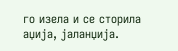го изела и се сторила аџија, јаланџија.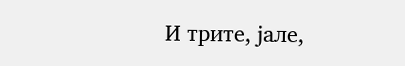И трите, јале,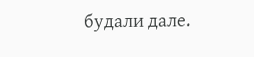будали дале.